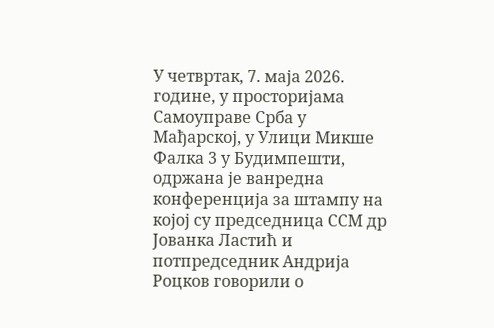У четвртак, 7. маја 2026. године, у просторијама Самоуправе Срба у Мађарској, у Улици Микше Фалка 3 у Будимпешти, одржана је ванредна конференција за штампу на којој су председница ССМ др Јованка Ластић и потпредседник Андрија Роцков говорили о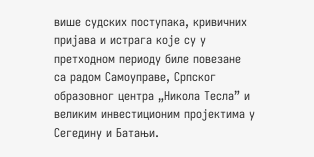више судских поступака, кривичних пријава и истрага које су у претходном периоду биле повезане са радом Самоуправе, Српског образовног центра „Никола Тесла” и великим инвестиционим пројектима у Сегедину и Батањи.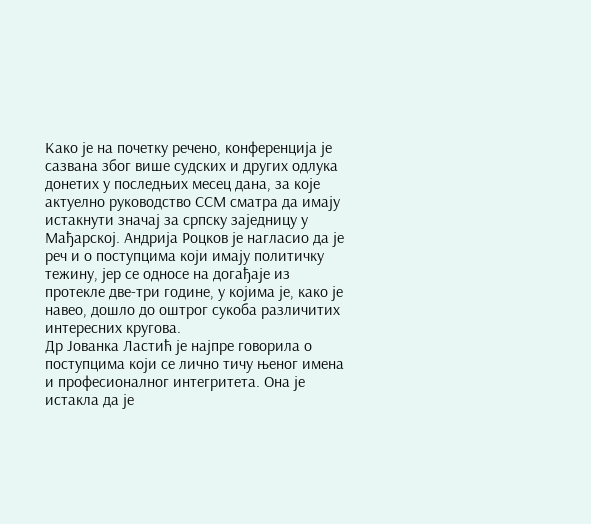Како је на почетку речено, конференција је сазвана због више судских и других одлука донетих у последњих месец дана, за које актуелно руководство ССМ сматра да имају истакнути значај за српску заједницу у Мађарској. Андрија Роцков је нагласио да је реч и о поступцима који имају политичку тежину, јер се односе на догађаје из протекле две-три године, у којима је, како је навео, дошло до оштрог сукоба различитих интересних кругова.
Др Јованка Ластић је најпре говорила о поступцима који се лично тичу њеног имена и професионалног интегритета. Она је истакла да је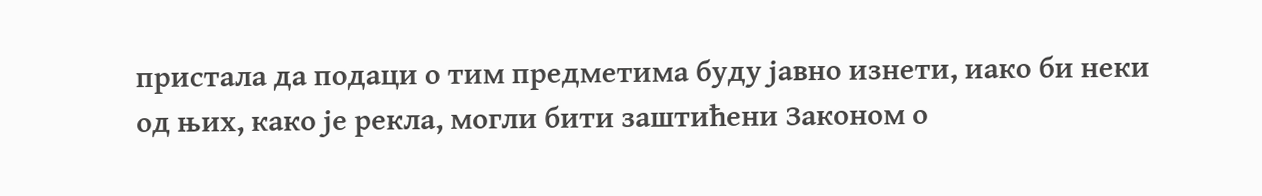пристала да подаци о тим предметима буду јавно изнети, иако би неки од њих, како је рекла, могли бити заштићени Законом о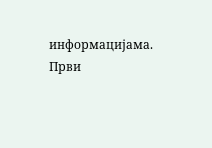информацијама.
Први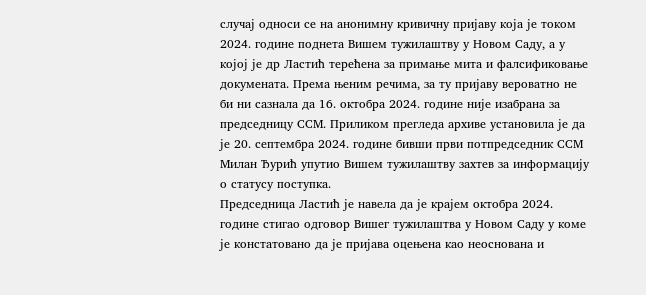случај односи се на анонимну кривичну пријаву која је током 2024. године поднета Вишем тужилаштву у Новом Саду, а у којој је др Ластић терећена за примање мита и фалсификовање докумената. Према њеним речима, за ту пријаву вероватно не би ни сазнала да 16. октобра 2024. године није изабрана за председницу ССМ. Приликом прегледа архиве установила је да је 20. септембра 2024. године бивши први потпредседник ССМ Милан Ђурић упутио Вишем тужилаштву захтев за информацију о статусу поступка.
Председница Ластић је навела да је крајем октобра 2024. године стигао одговор Вишег тужилаштва у Новом Саду у коме је констатовано да је пријава оцењена као неоснована и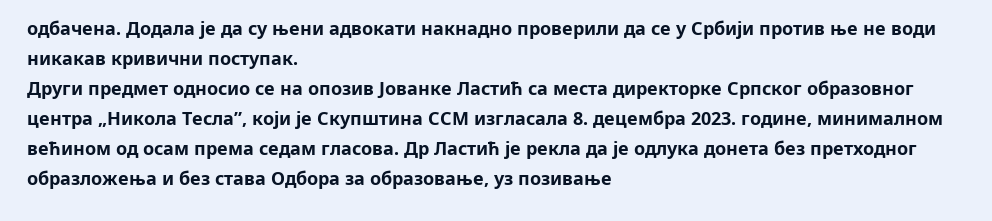одбачена. Додала је да су њени адвокати накнадно проверили да се у Србији против ње не води никакав кривични поступак.
Други предмет односио се на опозив Јованке Ластић са места директорке Српског образовног центра „Никола Тесла”, који је Скупштина ССМ изгласала 8. децембра 2023. године, минималном већином од осам према седам гласова. Др Ластић је рекла да је одлука донета без претходног образложења и без става Одбора за образовање, уз позивање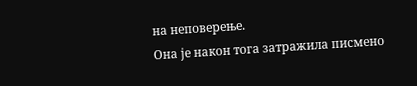на неповерење.
Она је након тога затражила писмено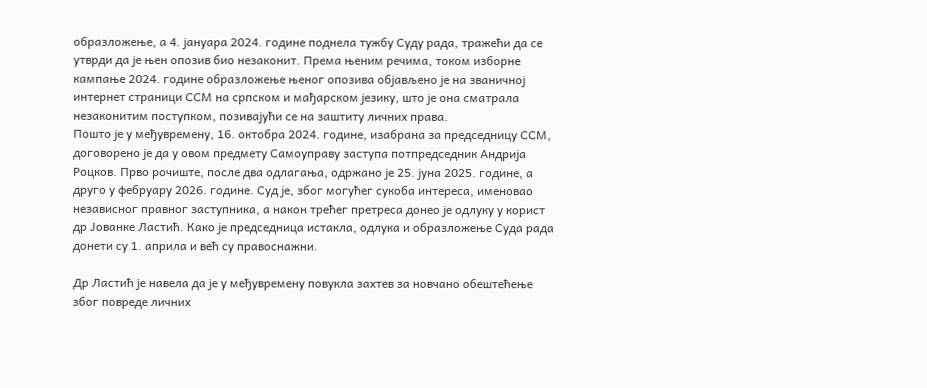образложење, а 4. јануара 2024. године поднела тужбу Суду рада, тражећи да се утврди да је њен опозив био незаконит. Према њеним речима, током изборне кампање 2024. године образложење њеног опозива објављено је на званичној интернет страници ССМ на српском и мађарском језику, што је она сматрала незаконитим поступком, позивајући се на заштиту личних права.
Пошто је у међувремену, 16. октобра 2024. године, изабрана за председницу ССМ, договорено је да у овом предмету Самоуправу заступа потпредседник Андрија Роцков. Прво рочиште, после два одлагања, одржано је 25. јуна 2025. године, а друго у фебруару 2026. године. Суд је, због могућег сукоба интереса, именовао независног правног заступника, а након трећег претреса донео је одлуку у корист др Јованке Ластић. Како је председница истакла, одлука и образложење Суда рада донети су 1. априла и већ су правоснажни.

Др Ластић је навела да је у међувремену повукла захтев за новчано обештећење због повреде личних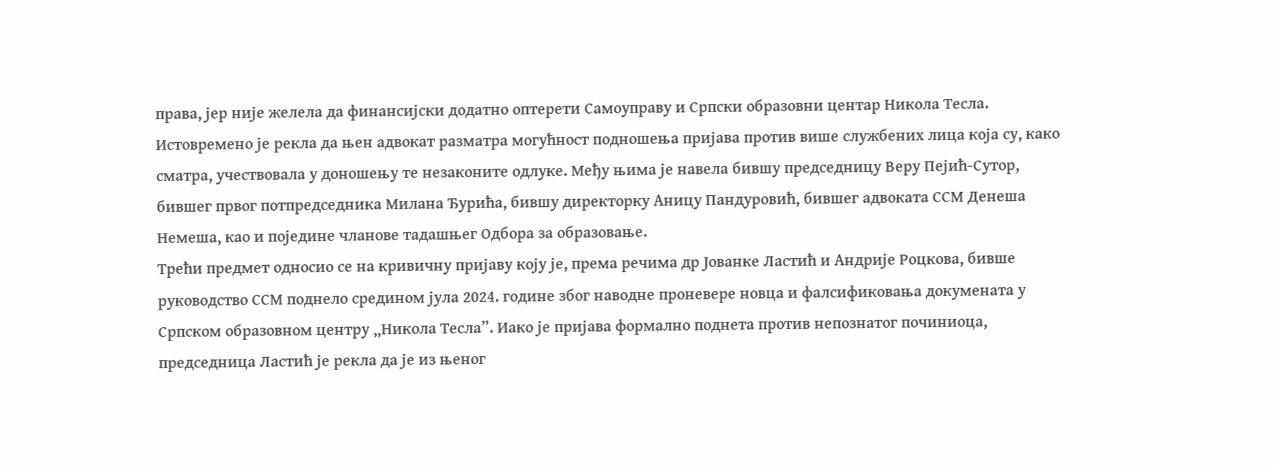права, јер није желела да финансијски додатно оптерети Самоуправу и Српски образовни центар Никола Тесла. Истовремено је рекла да њен адвокат разматра могућност подношења пријава против више службених лица која су, како сматра, учествовала у доношењу те незаконите одлуке. Међу њима је навела бившу председницу Веру Пејић-Сутор, бившег првог потпредседника Милана Ђурића, бившу директорку Аницу Пандуровић, бившег адвоката ССМ Денеша Немеша, као и поједине чланове тадашњег Одбора за образовање.
Трећи предмет односио се на кривичну пријаву коју је, према речима др Јованке Ластић и Андрије Роцкова, бивше руководство ССМ поднело средином јула 2024. године због наводне проневере новца и фалсификовања докумената у Српском образовном центру „Никола Тесла”. Иако је пријава формално поднета против непознатог починиоца, председница Ластић је рекла да је из њеног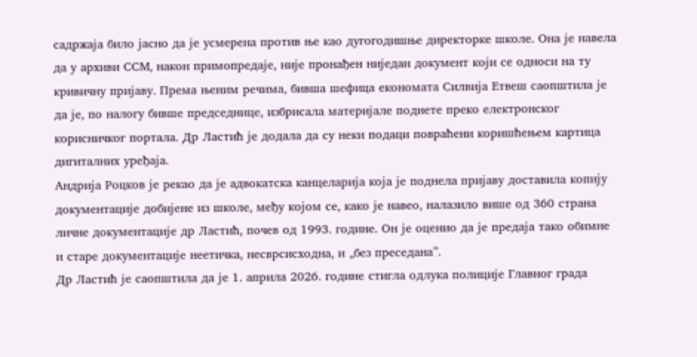садржаја било јасно да је усмерена против ње као дугогодишње директорке школе. Она је навела да у архиви ССМ, након примопредаје, није пронађен ниједан документ који се односи на ту кривичну пријаву. Према њеним речима, бивша шефица економата Силвија Етвеш саопштила је да је, по налогу бивше председнице, избрисала материјале поднете преко електронског корисничког портала. Др Ластић је додала да су неки подаци повраћени коришћењем картица дигиталних уређаја.
Андрија Роцков је рекао да је адвокатска канцеларија која је поднела пријаву доставила копију документације добијене из школе, међу којом се, како је навео, налазило више од 360 страна личне документације др Ластић, почев од 1993. године. Он је оценио да је предаја тако обимне и старе документације неетичка, несврсисходна, и „без преседана”.
Др Ластић је саопштила да је 1. априла 2026. године стигла одлука полиције Главног града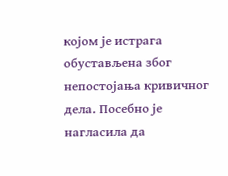којом је истрага обустављена због непостојања кривичног дела. Посебно је нагласила да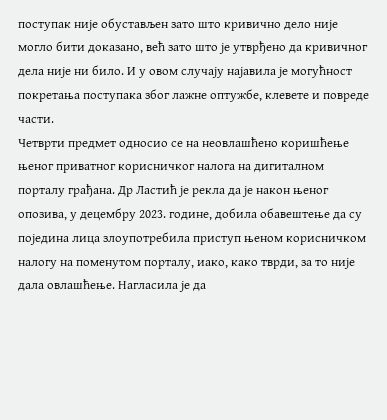поступак није обустављен зато што кривично дело није могло бити доказано, већ зато што је утврђено да кривичног дела није ни било. И у овом случају најавила је могућност покретања поступака због лажне оптужбе, клевете и повреде части.
Четврти предмет односио се на неовлашћено коришћење њеног приватног корисничког налога на дигиталном порталу грађана. Др Ластић је рекла да је након њеног опозива, у децембру 2023. године, добила обавештење да су поједина лица злоупотребила приступ њеном корисничком налогу на поменутом порталу, иако, како тврди, за то није дала овлашћење. Нагласила је да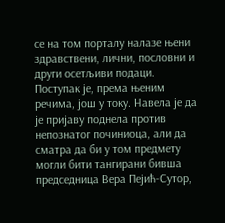се на том порталу налазе њени здравствени, лични, пословни и други осетљиви подаци.
Поступак је, према њеним речима, још у току. Навела је да је пријаву поднела против непознатог починиоца, али да сматра да би у том предмету могли бити тангирани бивша председница Вера Пејић-Сутор,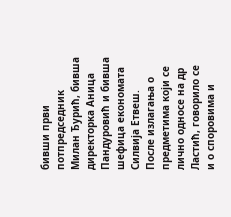бивши први потпредседник Милан Ђурић, бивша директорка Аница Пандуровић и бивша шефица економата Силвија Етвеш.
После излагања о предметима који се лично односе на др Ластић, говорило се и о споровима и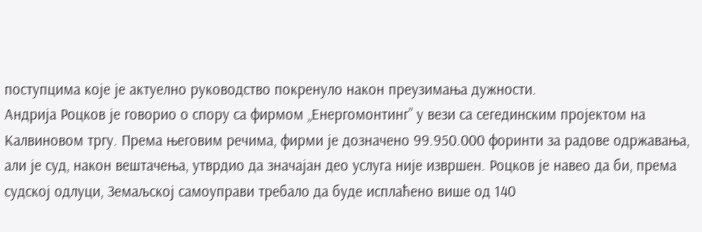поступцима које је актуелно руководство покренуло након преузимања дужности.
Андрија Роцков је говорио о спору са фирмом „Енергомонтинг” у вези са сегединским пројектом на Калвиновом тргу. Према његовим речима, фирми је дозначено 99.950.000 форинти за радове одржавања, али је суд, након вештачења, утврдио да значајан део услуга није извршен. Роцков је навео да би, према судској одлуци, Земаљској самоуправи требало да буде исплаћено више од 140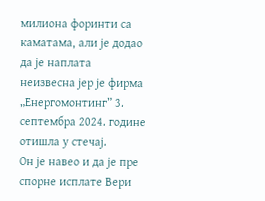милиона форинти са каматама, али је додао да је наплата неизвесна јер је фирма „Енергомонтинг” 3. септембра 2024. године отишла у стечај.
Он је навео и да је пре спорне исплате Вери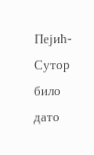Пејић-Сутор било дато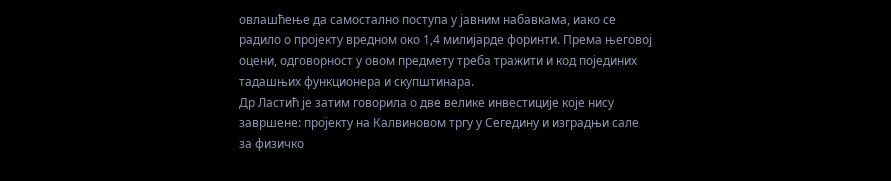овлашћење да самостално поступа у јавним набавкама, иако се радило о пројекту вредном око 1,4 милијарде форинти. Према његовој оцени, одговорност у овом предмету треба тражити и код појединих тадашњих функционера и скупштинара.
Др Ластић је затим говорила о две велике инвестиције које нису завршене: пројекту на Калвиновом тргу у Сегедину и изградњи сале за физичко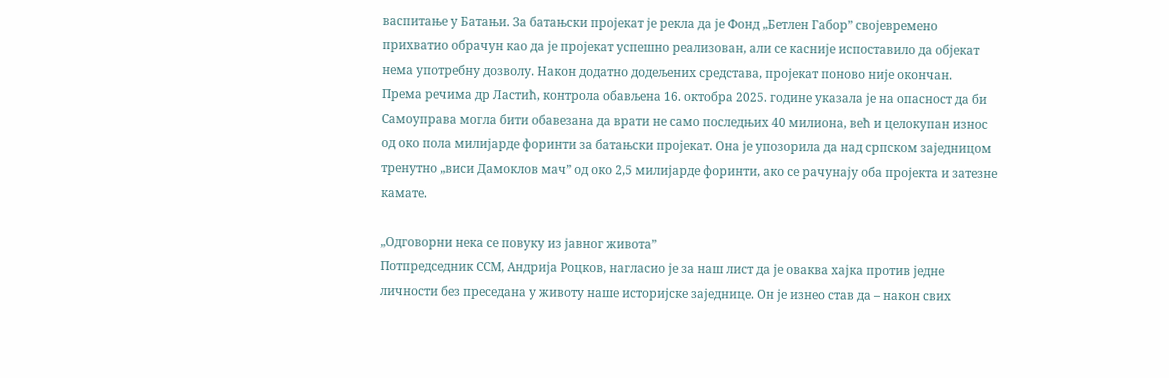васпитање у Батањи. За батањски пројекат је рекла да је Фонд „Бетлен Габор” својевремено прихватио обрачун као да је пројекат успешно реализован, али се касније испоставило да објекат нема употребну дозволу. Након додатно додељених средстава, пројекат поново није окончан.
Према речима др Ластић, контрола обављена 16. октобра 2025. године указала је на опасност да би Самоуправа могла бити обавезана да врати не само последњих 40 милиона, већ и целокупан износ од око пола милијарде форинти за батањски пројекат. Она је упозорила да над српском заједницом тренутно „виси Дамоклов мач” од око 2,5 милијарде форинти, ако се рачунају оба пројекта и затезне камате.

„Одговорни нека се повуку из јавног живота”
Потпредседник ССМ, Андрија Роцков, нагласио је за наш лист да је оваква хајка против једне личности без преседана у животу наше историјске заједнице. Он је изнео став да – након свих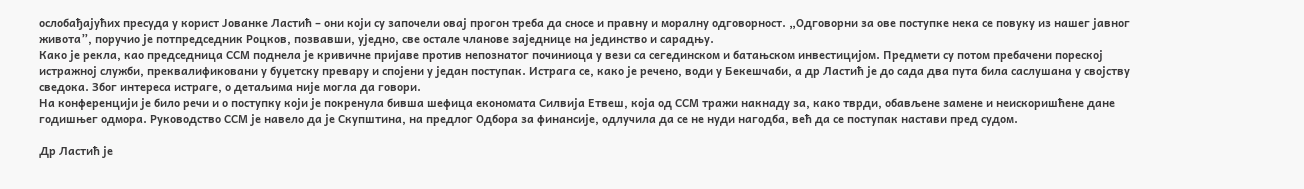ослобађајућих пресуда у корист Јованке Ластић – они који су започели овај прогон треба да сносе и правну и моралну одговорност. „Одговорни за ове поступке нека се повуку из нашег јавног живота”, поручио је потпредседник Роцков, позвавши, уједно, све остале чланове заједнице на јединство и сарадњу.
Како је рекла, као председница ССМ поднела је кривичне пријаве против непознатог починиоца у вези са сегединском и батањском инвестицијом. Предмети су потом пребачени пореској истражној служби, преквалификовани у буџетску превару и спојени у један поступак. Истрага се, како је речено, води у Бекешчаби, а др Ластић је до сада два пута била саслушана у својству сведока. Због интереса истраге, о детаљима није могла да говори.
На конференцији је било речи и о поступку који је покренула бивша шефица економата Силвија Етвеш, која од ССМ тражи накнаду за, како тврди, обављене замене и неискоришћене дане годишњег одмора. Руководство ССМ је навело да је Скупштина, на предлог Одбора за финансије, одлучила да се не нуди нагодба, већ да се поступак настави пред судом.

Др Ластић је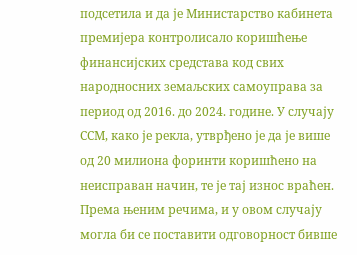подсетила и да је Министарство кабинета премијера контролисало коришћење финансијских средстава код свих народносних земаљских самоуправа за период од 2016. до 2024. године. У случају ССМ, како је рекла, утврђено је да је више од 20 милиона форинти коришћено на неисправан начин, те је тај износ враћен. Према њеним речима, и у овом случају могла би се поставити одговорност бивше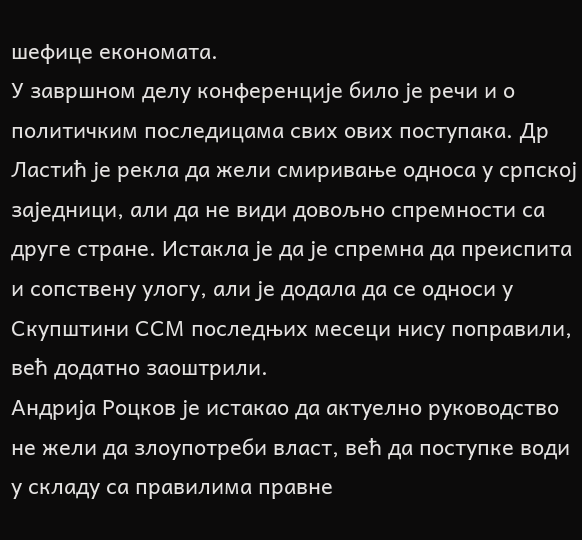шефице економата.
У завршном делу конференције било је речи и о политичким последицама свих ових поступака. Др Ластић је рекла да жели смиривање односа у српској заједници, али да не види довољно спремности са друге стране. Истакла је да је спремна да преиспита и сопствену улогу, али је додала да се односи у Скупштини ССМ последњих месеци нису поправили, већ додатно заоштрили.
Андрија Роцков је истакао да актуелно руководство не жели да злоупотреби власт, већ да поступке води у складу са правилима правне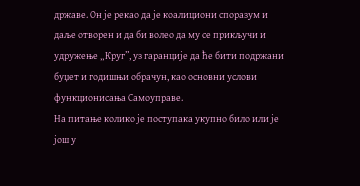државе. Он је рекао да је коалициони споразум и даље отворен и да би волео да му се прикључи и удружење „Круг”, уз гаранције да ће бити подржани буџет и годишњи обрачун, као основни услови функционисања Самоуправе.
На питање колико је поступака укупно било или је још у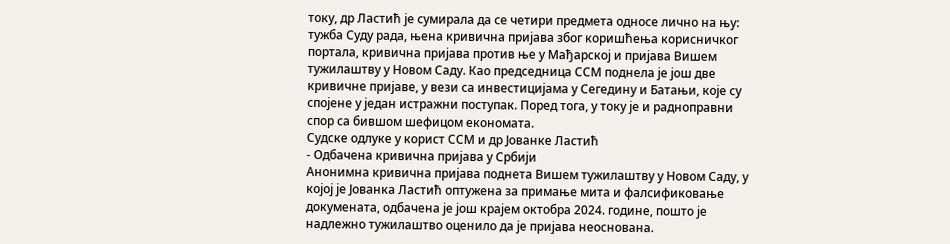току, др Ластић је сумирала да се четири предмета односе лично на њу: тужба Суду рада, њена кривична пријава због коришћења корисничког портала, кривична пријава против ње у Мађарској и пријава Вишем тужилаштву у Новом Саду. Као председница ССМ поднела је још две кривичне пријаве, у вези са инвестицијама у Сегедину и Батањи, које су спојене у један истражни поступак. Поред тога, у току је и радноправни спор са бившом шефицом економата.
Судске одлуке у корист ССМ и др Јованке Ластић
- Одбачена кривична пријава у Србији
Анонимна кривична пријава поднета Вишем тужилаштву у Новом Саду, у којој је Јованка Ластић оптужена за примање мита и фалсификовање докумената, одбачена је још крајем октобра 2024. године, пошто је надлежно тужилаштво оценило да је пријава неоснована.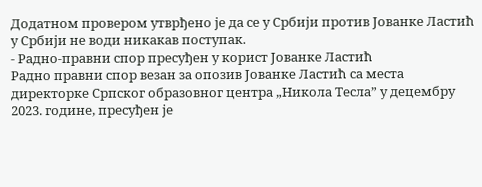Додатном провером утврђено је да се у Србији против Јованке Ластић у Србији не води никакав поступак.
- Радно-правни спор пресуђен у корист Јованке Ластић
Радно правни спор везан за опозив Јованке Ластић са места директорке Српског образовног центра „Никола Тесла” у децембру 2023. године, пресуђен је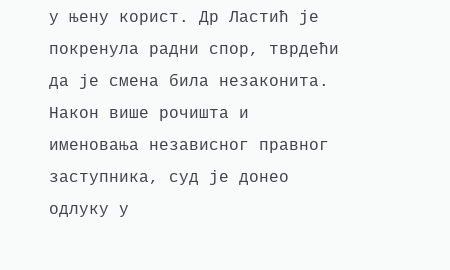у њену корист. Др Ластић је покренула радни спор, тврдећи да је смена била незаконита. Након више рочишта и именовања независног правног заступника, суд је донео одлуку у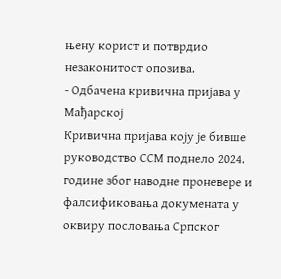њену корист и потврдио незаконитост опозива.
- Одбачена кривична пријава у Мађарској
Кривична пријава коју је бивше руководство ССМ поднело 2024. године због наводне проневере и фалсификовања докумената у оквиру пословања Српског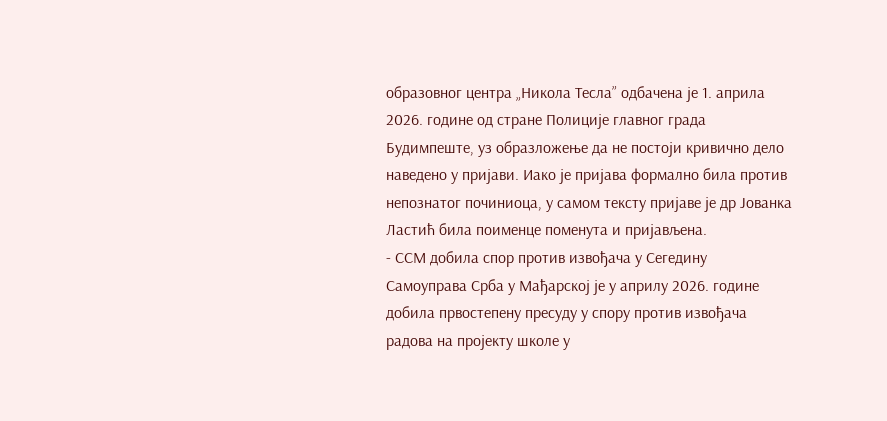образовног центра „Никола Тесла” одбачена је 1. априла 2026. године од стране Полиције главног града Будимпеште, уз образложење да не постоји кривично дело наведено у пријави. Иако је пријава формално била против непознатог починиоца, у самом тексту пријаве је др Јованка Ластић била поименце поменута и пријављена.
- ССМ добила спор против извођача у Сегедину
Самоуправа Срба у Мађарској је у априлу 2026. године добила првостепену пресуду у спору против извођача радова на пројекту школе у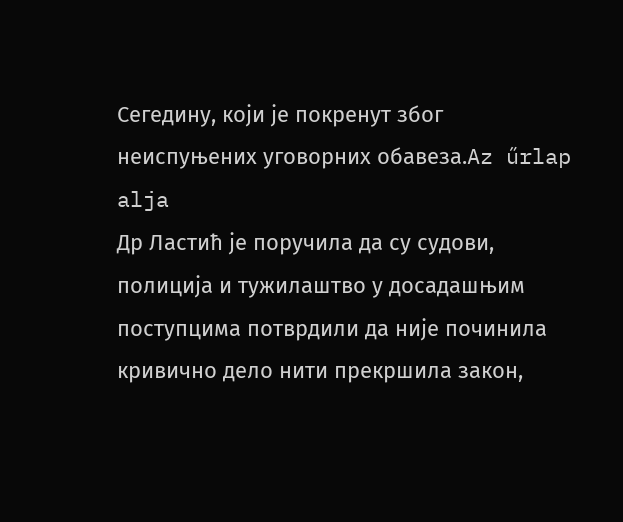Сегедину, који је покренут због неиспуњених уговорних обавеза.Az űrlap alja
Др Ластић је поручила да су судови, полиција и тужилаштво у досадашњим поступцима потврдили да није починила кривично дело нити прекршила закон,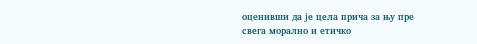оценивши да је цела прича за њу пре свега морално и етичко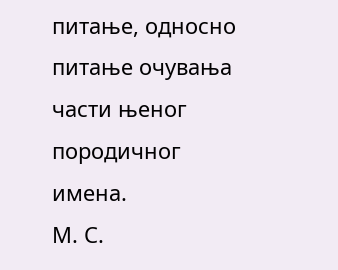питање, односно питање очувања части њеног породичног имена.
М. С.